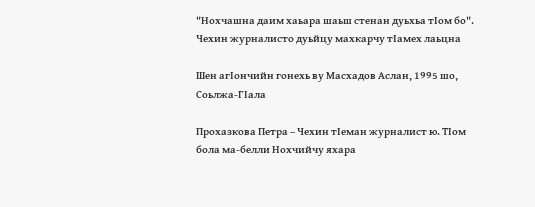"Нохчашна даим хаьара шаьш стенан дуьхьа тIом бо". Чехин журналисто дуьйцу махкарчу тIамех лаьцна

Шен агIончийн гонехь ву Масхадов Аслан, 1995 шо, Соьлжа-ГIала

Прохазкова Петра – Чехин тIеман журналист ю. ТIом бола ма-белли Нохчийчу яхара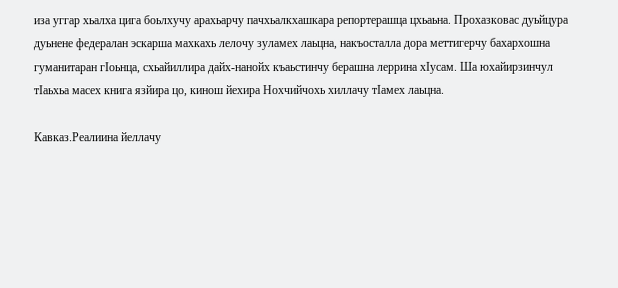иза уггар хьалха цига боьлхучу арахьарчу пачхьалкхашкара репортерашца цхьаьна. Прохазковас дуьйцура дуьнене федералан эскарша махкахь лелочу зуламех лаьцна, накъосталла дора меттигерчу бахархошна гуманитаран гIоьнца, схьайиллира дайх-нанойх къаьстинчу берашна леррина хIусам. Ша юхайирзинчул тIаьхьа масех книга язйира цо, кинош йехира Нохчийчохь хиллачу тIамех лаьцна.

Кавказ.Реалиина йеллачу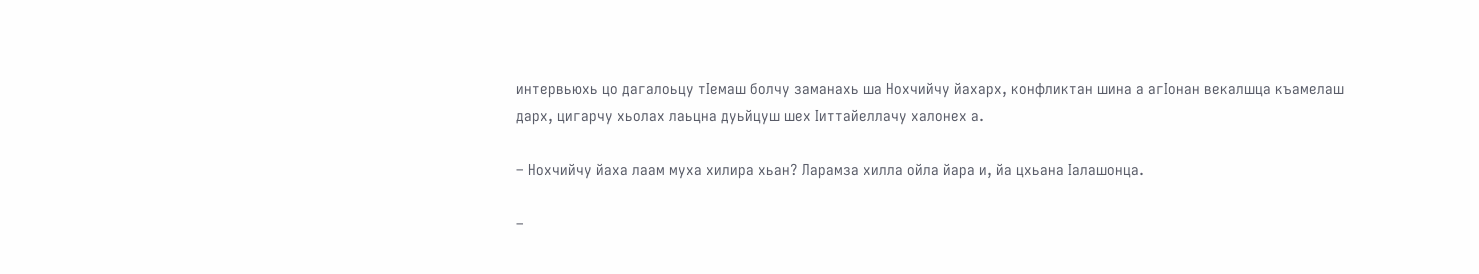интервьюхь цо дагалоьцу тIемаш болчу заманахь ша Нохчийчу йахарх, конфликтан шина а агIонан векалшца къамелаш дарх, цигарчу хьолах лаьцна дуьйцуш шех Iиттайеллачу халонех а.

– Нохчийчу йаха лаам муха хилира хьан? Ларамза хилла ойла йара и, йа цхьана Iалашонца.

–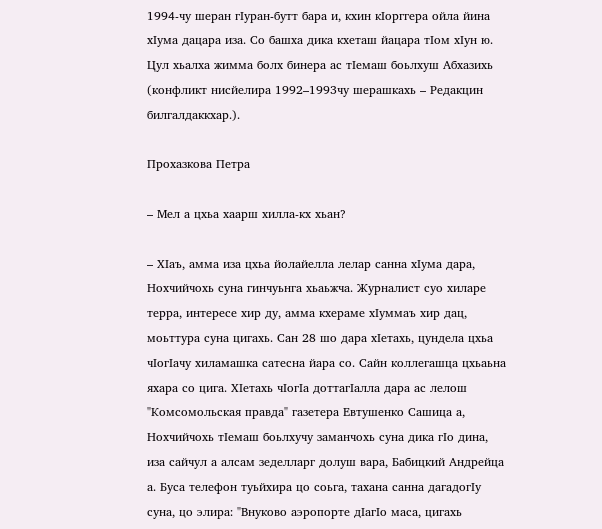1994-чу шеран гIуран-бутт бара и, кхин кIорггера ойла йина хIума дацара иза. Со башха дика кхеташ йацара тIом хIун ю. Цул хьалха жимма болх бинера ас тIемаш боьлхуш Абхазихь (конфликт нисйелира 1992–1993чу шерашкахь – Редакцин билгалдаккхар.).

Прохазкова Петра

– Мел а цхьа хаарш хилла-кх хьан?

– ХIаъ, амма иза цхьа йолайелла лелар санна хIума дара, Нохчийчохь суна гинчуьнга хьаьжча. Журналист суо хиларе терра, интересе хир ду, амма кхераме хIуммаъ хир дац, моьттура суна цигахь. Сан 28 шо дара хIетахь, цундела цхьа чIогIачу хиламашка сатесна йара со. Сайн коллегашца цхьаьна яхара со цига. ХIетахь чIогIа доттагIалла дара ас лелош "Комсомольская правда" газетера Евтушенко Сашица а, Нохчийчохь тIемаш боьлхучу заманчохь суна дика гIо дина, иза сайчул а алсам зеделларг долуш вара, Бабицкий Андрейца а. Буса телефон туьйхира цо соьга, тахана санна дагадогIу суна, цо элира: "Внуково аэропорте дIагIо маса, цигахь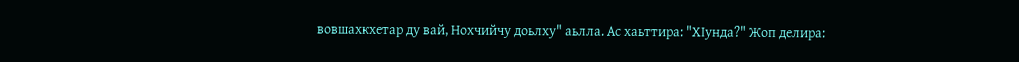вовшахкхетар ду вай, Нохчийчу доьлху" аьлла. Ас хаьттира: "ХIунда?" Жоп делира: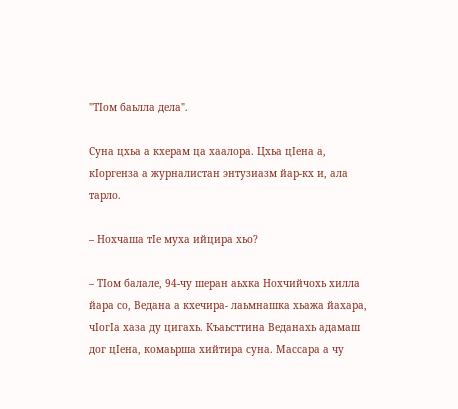"ТIом баьлла дела".

Суна цхьа а кхерам ца хаалора. Цхьа цIена а, кIоргенза а журналистан энтузиазм йар-кх и, ала тарло.

– Нохчаша тIе муха ийцира хьо?

– ТIом балале, 94-чу шеран аьхка Нохчийчохь хилла йара со, Ведана а кхечира- лаьмнашка хьажа йахара, чIогIа хаза ду цигахь. Къаьсттина Веданахь адамаш дог цIена, комаьрша хийтира суна. Массара а чу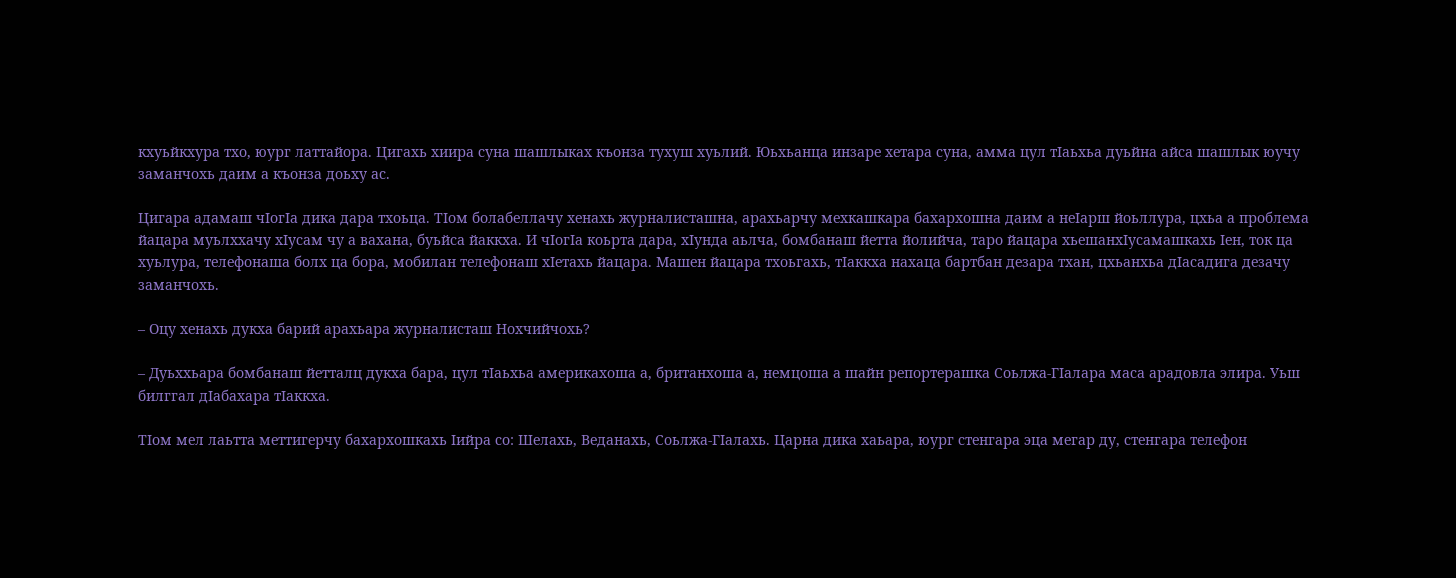кхуьйкхура тхо, юург латтайора. Цигахь хиира суна шашлыках къонза тухуш хуьлий. Юьхьанца инзаре хетара суна, амма цул тIаьхьа дуьйна айса шашлык юучу заманчохь даим а къонза доьху ас.

Цигара адамаш чIогIа дика дара тхоьца. ТIом болабеллачу хенахь журналисташна, арахьарчу мехкашкара бахархошна даим а неIарш йоьллура, цхьа а проблема йацара муьлххачу хIусам чу а вахана, буьйса йаккха. И чIогIа коьрта дара, хIунда аьлча, бомбанаш йетта йолийча, таро йацара хьешанхIусамашкахь Iен, ток ца хуьлура, телефонаша болх ца бора, мобилан телефонаш хIетахь йацара. Машен йацара тхоьгахь, тIаккха нахаца бартбан дезара тхан, цхьанхьа дIасадига дезачу заманчохь.

– Оцу хенахь дукха барий арахьара журналисташ Нохчийчохь?

– Дуьххьара бомбанаш йетталц дукха бара, цул тIаьхьа америкахоша а, британхоша а, немцоша а шайн репортерашка Соьлжа-ГIалара маса арадовла элира. Уьш билггал дIабахара тIаккха.

ТIом мел лаьтта меттигерчу бахархошкахь Iийра со: Шелахь, Веданахь, Соьлжа-ГIалахь. Царна дика хаьара, юург стенгара эца мегар ду, стенгара телефон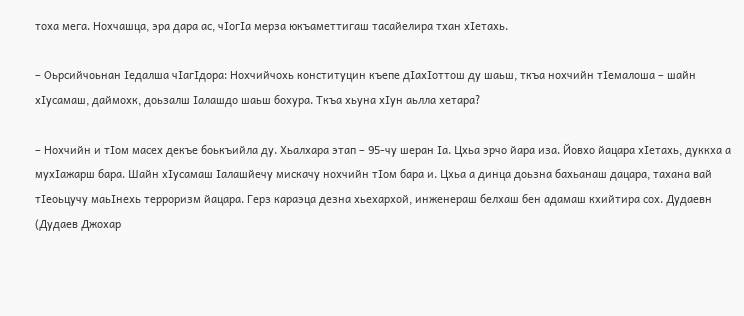тоха мега. Нохчашца, эра дара ас, чIогIа мерза юкъаметтигаш тасайелира тхан хIетахь.

– Оьрсийчоьнан Iедалша чIагIдора: Нохчийчохь конституцин къепе дIахIоттош ду шаьш, ткъа нохчийн тIемалоша – шайн хIусамаш, даймохк, доьзалш Iалашдо шаьш бохура. Ткъа хьуна хIун аьлла хетара?

– Нохчийн и тIом масех декъе боькъийла ду. Хьалхара этап – 95-чу шеран Iа. Цхьа эрчо йара иза. Йовхо йацара хIетахь, дуккха а мухIажарш бара. Шайн хIусамаш Iалашйечу мискачу нохчийн тIом бара и. Цхьа а динца доьзна бахьанаш дацара, тахана вай тIеоьцучу маьIнехь терроризм йацара. Герз караэца дезна хьехархой, инженераш белхаш бен адамаш кхийтира сох. Дудаевн (Дудаев Джохар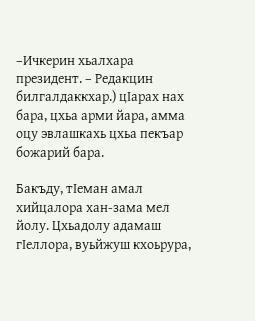–Ичкерин хьалхара президент. – Редакцин билгалдаккхар.) цIарах нах бара, цхьа арми йара, амма оцу эвлашкахь цхьа пекъар божарий бара.

Бакъду, тIеман амал хийцалора хан-зама мел йолу. Цхьадолу адамаш гIеллора, вуьйжуш кхоьрура,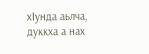хIунда аьлча, дуккха а нах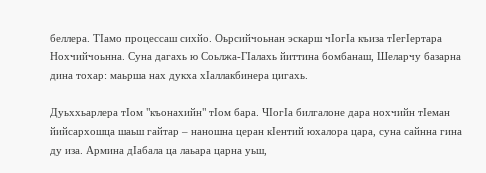беллера. ТIамо процессаш сихйо. Оьрсийчоьнан эскарш чIогIа къиза тIегIертара Нохчийчоьнна. Суна дагахь ю Соьлжа-ГIалахь йиттина бомбанаш, Шеларчу базарна дина тохар: маьрша нах дукха хIаллакбинера цигахь.

Дуьххьарлера тIом "къонахийн" тIом бара. ЧIогIа билгалоне дара нохчийн тIеман йийсархошца шаьш гайтар – наношна церан кIентий юхалора цара, суна сайнна гина ду иза. Армина дIабала ца лаьара царна уьш,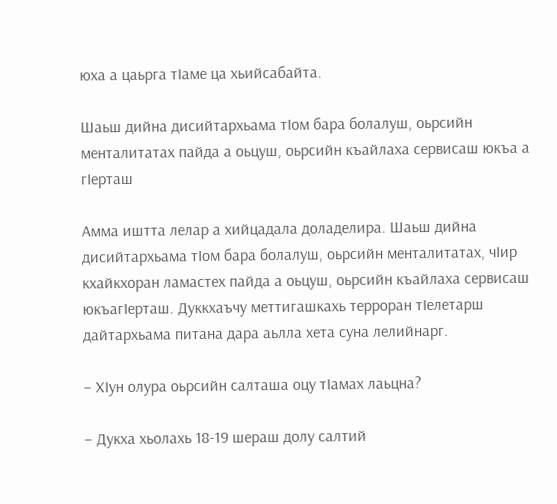юха а цаьрга тIаме ца хьийсабайта.

Шаьш дийна дисийтархьама тIом бара болалуш, оьрсийн менталитатах пайда а оьцуш, оьрсийн къайлаха сервисаш юкъа а гIерташ

Амма иштта лелар а хийцадала доладелира. Шаьш дийна дисийтархьама тIом бара болалуш, оьрсийн менталитатах, чIир кхайкхоран ламастех пайда а оьцуш, оьрсийн къайлаха сервисаш юкъагIерташ. Дуккхаъчу меттигашкахь терроран тIелетарш дайтархьама питана дара аьлла хета суна лелийнарг.

– ХIун олура оьрсийн салташа оцу тIамах лаьцна?

– Дукха хьолахь 18-19 шераш долу салтий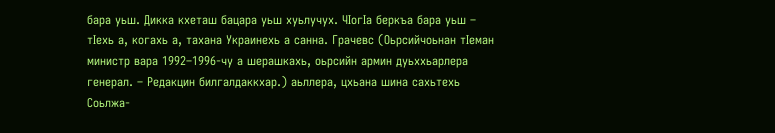бара уьш. Дикка кхеташ бацара уьш хуьлучух. ЧIогIа беркъа бара уьш – тIехь а, когахь а, тахана Украинехь а санна. Грачевс (Оьрсийчоьнан тIеман министр вара 1992–1996-чу а шерашкахь, оьрсийн армин дуьххьарлера генерал. – Редакцин билгалдаккхар.) аьллера, цхьана шина сахьтехь Соьлжа-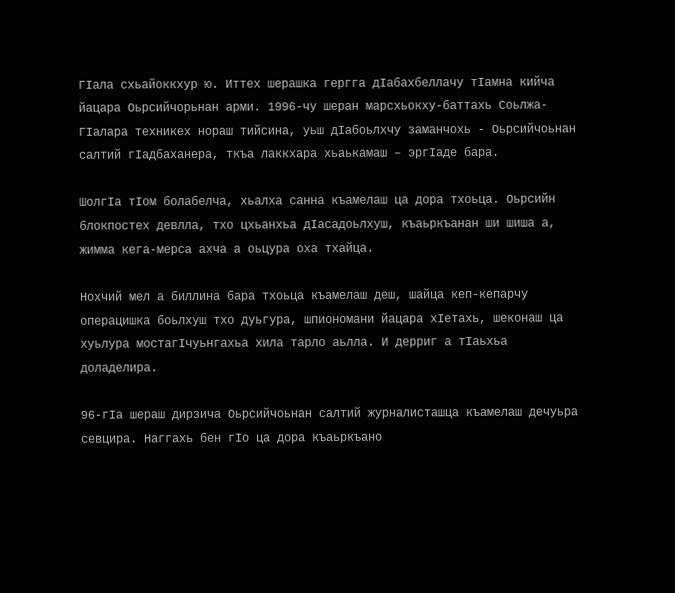ГIала схьайоккхур ю. Иттех шерашка гергга дIабахбеллачу тIамна кийча йацара Оьрсийчорьнан арми. 1996-чу шеран марсхьокху-баттахь Соьлжа-ГIалара техникех нораш тийсина, уьш дIабоьлхчу заманчохь - Оьрсийчоьнан салтий гIадбаханера, ткъа лаккхара хьаькамаш – эргIаде бара.

ШолгIа тIом болабелча, хьалха санна къамелаш ца дора тхоьца. Оьрсийн блокпостех девлла, тхо цхьанхьа дIасадоьлхуш, къаьркъанан ши шиша а, жимма кега-мерса ахча а оьцура оха тхайца.

Нохчий мел а биллина бара тхоьца къамелаш деш, шайца кеп-кепарчу операцишка боьлхуш тхо дуьгура, шпиономани йацара хIетахь, шеконаш ца хуьлура мостагIчуьнгахьа хила тарло аьлла. И дерриг а тIаьхьа доладелира.

96-гIа шераш дирзича Оьрсийчоьнан салтий журналисташца къамелаш дечуьра севцира. Наггахь бен гIо ца дора къаьркъано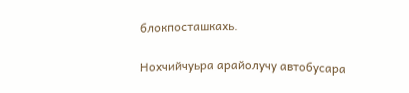блокпосташкахь.

Нохчийчуьра арайолучу автобусара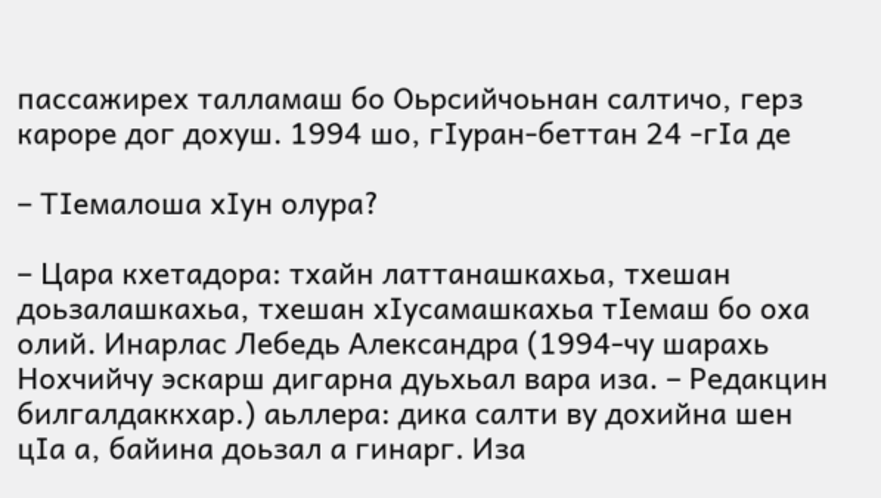пассажирех талламаш бо Оьрсийчоьнан салтичо, герз кароре дог дохуш. 1994 шо, гIуран-беттан 24 -гIа де

– ТIемалоша хIун олура?

– Цара кхетадора: тхайн латтанашкахьа, тхешан доьзалашкахьа, тхешан хIусамашкахьа тIемаш бо оха олий. Инарлас Лебедь Александра (1994-чу шарахь Нохчийчу эскарш дигарна дуьхьал вара иза. – Редакцин билгалдаккхар.) аьллера: дика салти ву дохийна шен цIа а, байина доьзал а гинарг. Иза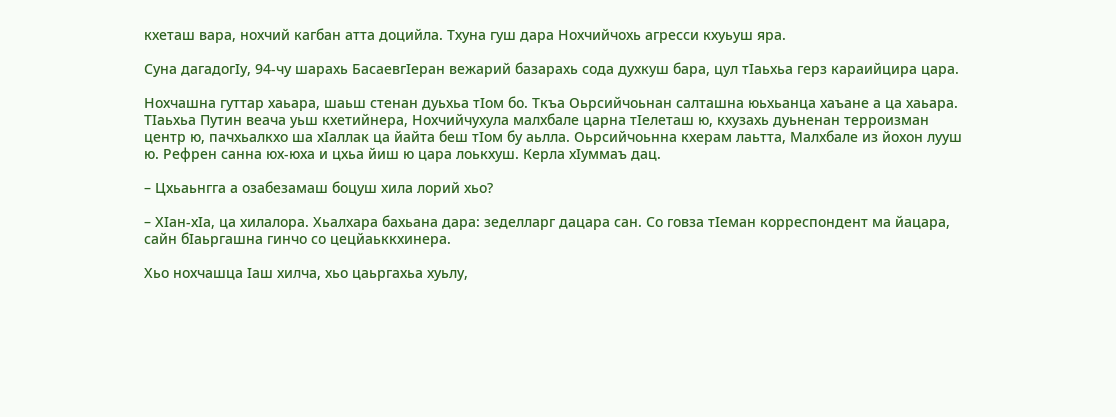кхеташ вара, нохчий кагбан атта доцийла. Тхуна гуш дара Нохчийчохь агресси кхуьуш яра.

Суна дагадогIу, 94-чу шарахь БасаевгIеран вежарий базарахь сода духкуш бара, цул тIаьхьа герз караийцира цара.

Нохчашна гуттар хаьара, шаьш стенан дуьхьа тIом бо. Ткъа Оьрсийчоьнан салташна юьхьанца хаъане а ца хаьара. ТIаьхьа Путин веача уьш кхетийнера, Нохчийчухула малхбале царна тIелеташ ю, кхузахь дуьненан терроизман центр ю, пачхьалкхо ша хIаллак ца йайта беш тIом бу аьлла. Оьрсийчоьнна кхерам лаьтта, Малхбале из йохон лууш ю. Рефрен санна юх-юха и цхьа йиш ю цара лоькхуш. Керла хIуммаъ дац.

– Цхьаьнгга а озабезамаш боцуш хила лорий хьо?

– ХIан-хIа, ца хилалора. Хьалхара бахьана дара: зеделларг дацара сан. Со говза тIеман корреспондент ма йацара, сайн бIаьргашна гинчо со цецйаьккхинера.

Хьо нохчашца Iаш хилча, хьо цаьргахьа хуьлу,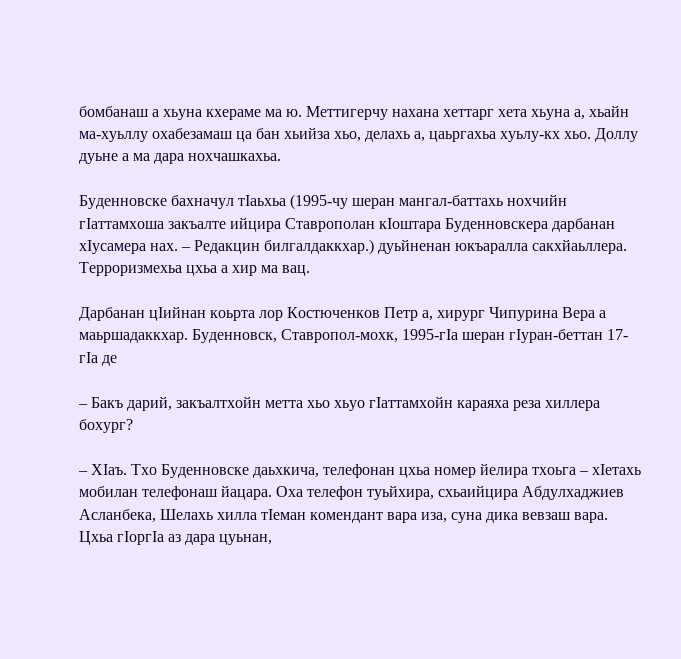бомбанаш а хьуна кхераме ма ю. Меттигерчу нахана хеттарг хета хьуна а, хьайн ма-хуьллу охабезамаш ца бан хьийза хьо, делахь а, цаьргахьа хуьлу-кх хьо. Доллу дуьне а ма дара нохчашкахьа.

Буденновске бахначул тIаьхьа (1995-чу шеран мангал-баттахь нохчийн гIаттамхоша закъалте ийцира Ставрополан кIоштара Буденновскера дарбанан хIусамера нах. – Редакцин билгалдаккхар.) дуьйненан юкъаралла сакхйаьллера. Терроризмехьа цхьа а хир ма вац.

Дарбанан цIийнан коьрта лор Костюченков Петр а, хирург Чипурина Вера а маьршадаккхар. Буденновск, Ставропол-мохк, 1995-гIа шеран гIуран-беттан 17-гIа де

– Бакъ дарий, закъалтхойн метта хьо хьуо гIаттамхойн караяха реза хиллера бохург?

– ХIаъ. Тхо Буденновске даьхкича, телефонан цхьа номер йелира тхоьга – хIетахь мобилан телефонаш йацара. Оха телефон туьйхира, схьаийцира Абдулхаджиев Асланбека, Шелахь хилла тIеман комендант вара иза, суна дика вевзаш вара. Цхьа гIоргIа аз дара цуьнан,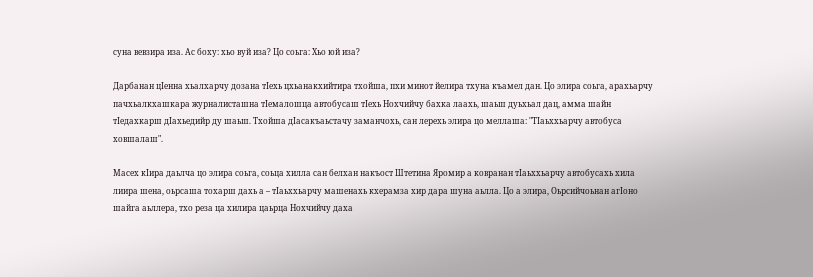суна вевзира иза. Ас боху: хьо вуй иза? Цо соьга: Хьо юй иза?

Дарбанан цIенна хьалхарчу дозана тIехь цхьанакхийтира тхойша, пхи минот йелира тхуна къамел дан. Цо элира соьга, арахьарчу пачхьалкхашкара журналисташна тIемалошца автобусаш тIехь Нохчийчу бахка лаахь, шаьш дуьхьал дац, амма шайн тIедахкарш дIахьедийр ду шаьш. Тхойша дIасакъаьстачу заманчохь, сан лерехь элира цо меллаша: "ТIаьххьарчу автобуса ховшалаш".

Масех кIира даьлча цо элира соьга, соьца хилла сан белхан накъост Штетина Яромир а ковранан тIаьххьарчу автобусахь хила лиира шена, оьрсаша тохарш дахь а – тIаьххьарчу машенахь кхерамза хир дара шуна аьлла. Цо а элира, Оьрсийчоьнан агIоно шайга аьллера, тхо реза ца хилира цаьрца Нохчийчу даха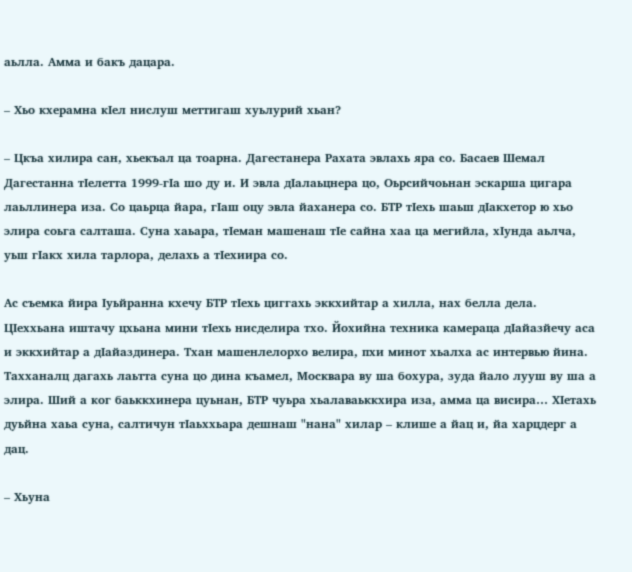аьлла. Амма и бакъ дацара.

– Хьо кхерамна кIел нислуш меттигаш хуьлурий хьан?

– Цкъа хилира сан, хьекъал ца тоарна. Дагестанера Рахата эвлахь яра со. Басаев Шемал Дагестанна тIелетта 1999-гIа шо ду и. И эвла дIалаьцнера цо, Оьрсийчоьнан эскарша цигара лаьллинера иза. Со цаьрца йара, гIаш оцу эвла йаханера со. БТР тIехь шаьш дIакхетор ю хьо элира соьга салташа. Суна хаьара, тIеман машенаш тIе сайна хаа ца мегийла, хIунда аьлча, уьш гIакх хила тарлора, делахь а тIехиира со.

Ас съемка йира Iуьйранна кхечу БТР тIехь циггахь эккхийтар а хилла, нах белла дела. ЦIеххьана иштачу цхьана мини тIехь нисделира тхо. Йохийна техника камераца дIайазйечу аса и эккхийтар а дIайаздинера. Тхан машенлелорхо велира, пхи минот хьалха ас интервью йина. Тахханалц дагахь лаьтта суна цо дина къамел, Москвара ву ша бохура, зуда йало лууш ву ша а элира. Ший а ког баьккхинера цуьнан, БТР чуьра хьалаваьккхира иза, амма ца висира… ХIетахь дуьйна хаьа суна, салтичун тIаьххьара дешнаш "нана" хилар – клише а йац и, йа харцдерг а дац.

– Хьуна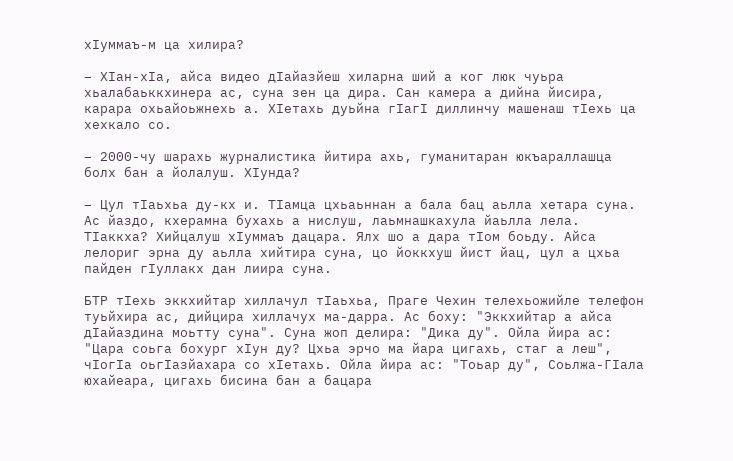хIуммаъ-м ца хилира?

– ХIан-хIа, айса видео дIайазйеш хиларна ший а ког люк чуьра хьалабаьккхинера ас, суна зен ца дира. Сан камера а дийна йисира, карара охьайоьжнехь а. ХIетахь дуьйна гIагI диллинчу машенаш тIехь ца хехкало со.

– 2000-чу шарахь журналистика йитира ахь, гуманитаран юкъараллашца болх бан а йолалуш. ХIунда?

– Цул тIаьхьа ду-кх и. ТIамца цхьаьннан а бала бац аьлла хетара суна. Ас йаздо, кхерамна бухахь а нислуш, лаьмнашкахула йаьлла лела. ТIаккха? Хийцалуш хIуммаъ дацара. Ялх шо а дара тIом боьду. Айса лелориг эрна ду аьлла хийтира суна, цо йоккхуш йист йац, цул а цхьа пайден гIуллакх дан лиира суна.

БТР тIехь эккхийтар хиллачул тIаьхьа, Праге Чехин телехьожийле телефон туьйхира ас, дийцира хиллачух ма-дарра. Ас боху: "Эккхийтар а айса дIайаздина моьтту суна". Суна жоп делира: "Дика ду". Ойла йира ас: "Цара соьга бохург хIун ду? Цхьа эрчо ма йара цигахь, стаг а леш", чIогIа оьгIазйахара со хIетахь. Ойла йира ас: "Тоьар ду", Соьлжа-ГIала юхайеара, цигахь бисина бан а бацара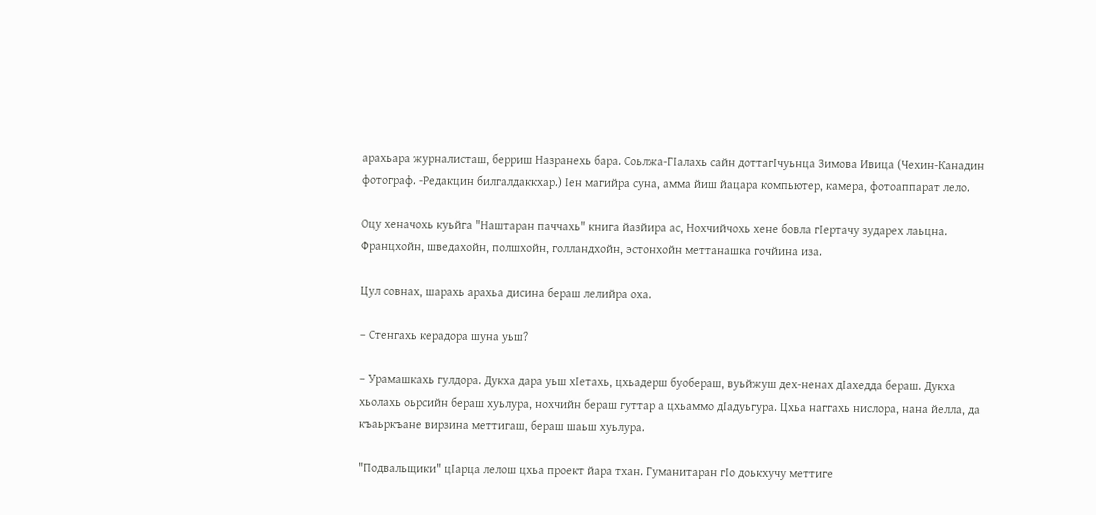арахьара журналисташ, берриш Назранехь бара. Соьлжа-ГIалахь сайн доттагIчуьнца Зимова Ивица (Чехин-Канадин фотограф. -Редакцин билгалдаккхар.) Iен магийра суна, амма йиш йацара компьютер, камера, фотоаппарат лело.

Оцу хеначохь куьйга "Наштаран паччахь" книга йазйира ас, Нохчийчохь хене бовла гIертачу зударех лаьцна. Францхойн, шведахойн, полшхойн, голландхойн, эстонхойн меттанашка гочйина иза.

Цул совнах, шарахь арахьа дисина бераш лелийра оха.

– Стенгахь керадора шуна уьш?

– Урамашкахь гулдора. Дукха дара уьш хIетахь, цхьадерш буобераш, вуьйжуш дех-ненах дIахедда бераш. Дукха хьолахь оьрсийн бераш хуьлура, нохчийн бераш гуттар а цхьаммо дIадуьгура. Цхьа наггахь нислора, нана йелла, да къаьркъане вирзина меттигаш, бераш шаьш хуьлура.

"Подвальщики" цIарца лелош цхьа проект йара тхан. Гуманитаран гIо доькхучу меттиге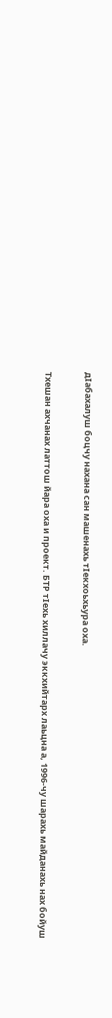дIабахалуш боцчу нахана сан машенахь тIекхоьхьура оха.

Тхешан ахчанах латтош йара оха и проект. БТР тIехь хиллачу эккхийтарх лаьцна а, 1996-чу шарахь майданахь нах бойуш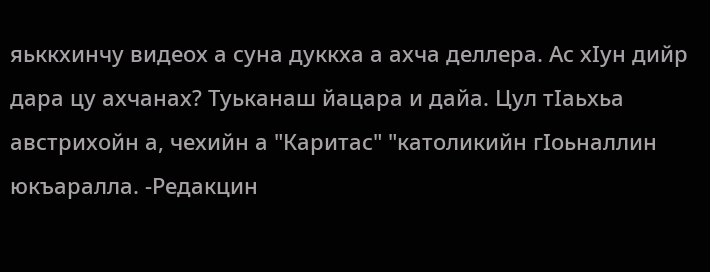яьккхинчу видеох а суна дуккха а ахча деллера. Ас хIун дийр дара цу ахчанах? Туьканаш йацара и дайа. Цул тIаьхьа австрихойн а, чехийн а "Каритас" "католикийн гIоьналлин юкъаралла. -Редакцин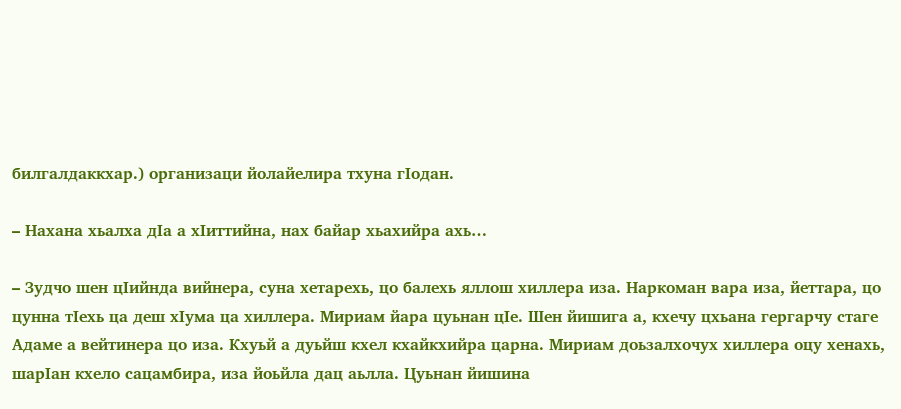билгалдаккхар.) организаци йолайелира тхуна гIодан.

– Нахана хьалха дIа а хIиттийна, нах байар хьахийра ахь…

– Зудчо шен цIийнда вийнера, суна хетарехь, цо балехь яллош хиллера иза. Наркоман вара иза, йеттара, цо цунна тIехь ца деш хIума ца хиллера. Мириам йара цуьнан цIе. Шен йишига а, кхечу цхьана гергарчу стаге Адаме а вейтинера цо иза. Кхуьй а дуьйш кхел кхайкхийра царна. Мириам доьзалхочух хиллера оцу хенахь, шарIан кхело сацамбира, иза йоьйла дац аьлла. Цуьнан йишина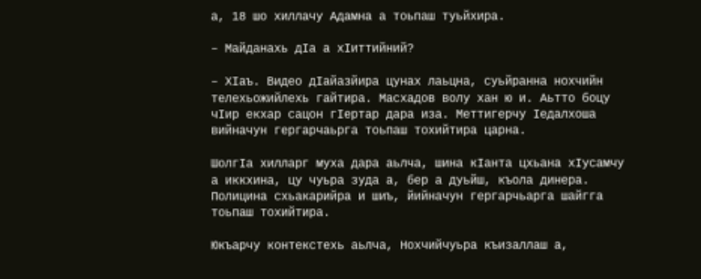а, 18 шо хиллачу Адамна а тоьпаш туьйхира.

– Майданахь дIа а хIиттийний?

– ХIаъ. Видео дIайазйира цунах лаьцна, суьйранна нохчийн телехьожийлехь гайтира. Масхадов волу хан ю и. Аьтто боцу чIир екхар сацон гIертар дара иза. Меттигерчу Iедалхоша вийначун гергарчаьрга тоьпаш тохийтира царна.

ШолгIа хилларг муха дара аьлча, шина кIанта цхьана хIусамчу а иккхина, цу чуьра зуда а, бер а дуьйш, къола динера. Полицина схьакарийра и шиъ, йийначун гергарчьарга шайгга тоьпаш тохийтира.

Юкъарчу контекстехь аьлча, Нохчийчуьра къизаллаш а,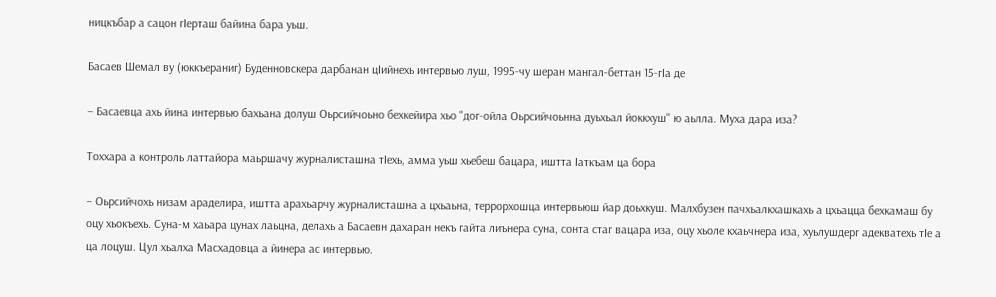ницкъбар а сацон гIерташ байина бара уьш.

Басаев Шемал ву (юккъераниг) Буденновскера дарбанан цIийнехь интервью луш, 1995-чу шеран мангал-беттан 15-гIа де

– Басаевца ахь йина интервью бахьана долуш Оьрсийчоьно бехкейира хьо "дог-ойла Оьрсийчоьнна дуьхьал йоккхуш" ю аьлла. Муха дара иза?

Тоххара а контроль латтайора маьршачу журналисташна тIехь, амма уьш хьебеш бацара, иштта Iаткъам ца бора

– Оьрсийчохь низам араделира, иштта арахьарчу журналисташна а цхьаьна, террорхошца интервьюш йар доьхкуш. Малхбузен пачхьалкхашкахь а цхьацца бехкамаш бу оцу хьокъехь. Суна-м хаьара цунах лаьцна, делахь а Басаевн дахаран некъ гайта лиънера суна, сонта стаг вацара иза, оцу хьоле кхаьчнера иза, хуьлушдерг адекватехь тIе а ца лоцуш. Цул хьалха Масхадовца а йинера ас интервью.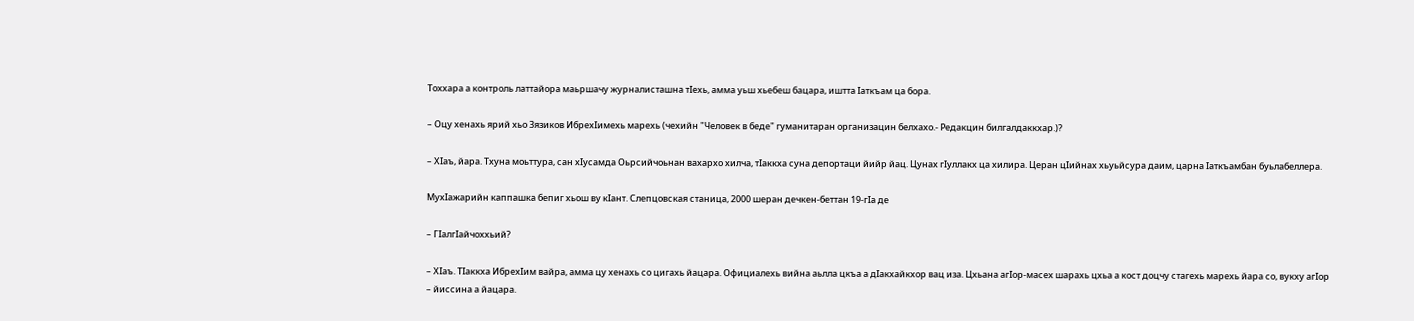Тоххара а контроль латтайора маьршачу журналисташна тIехь, амма уьш хьебеш бацара, иштта Iаткъам ца бора.

– Оцу хенахь ярий хьо Зязиков ИбрехIимехь марехь (чехийн "Человек в беде" гуманитаран организацин белхахо.- Редакцин билгалдаккхар.)?

– ХIаъ, йара. Тхуна моьттура, сан хIусамда Оьрсийчоьнан вахархо хилча, тIаккха суна депортаци йийр йац. Цунах гIуллакх ца хилира. Церан цIийнах хьуьйсура даим, царна Iаткъамбан буьлабеллера.

МухIажарийн каппашка бепиг хьош ву кIант. Слепцовская станица, 2000 шеран дечкен-беттан 19-гIа де

– ГIалгIайчоххьий?

– ХIаъ. ТIаккха ИбрехIим вайра, амма цу хенахь со цигахь йацара. Официалехь вийна аьлла цкъа а дIакхайкхор вац иза. Цхьана агIор-масех шарахь цхьа а кост доцчу стагехь марехь йара со, вукху агIор – йиссина а йацара.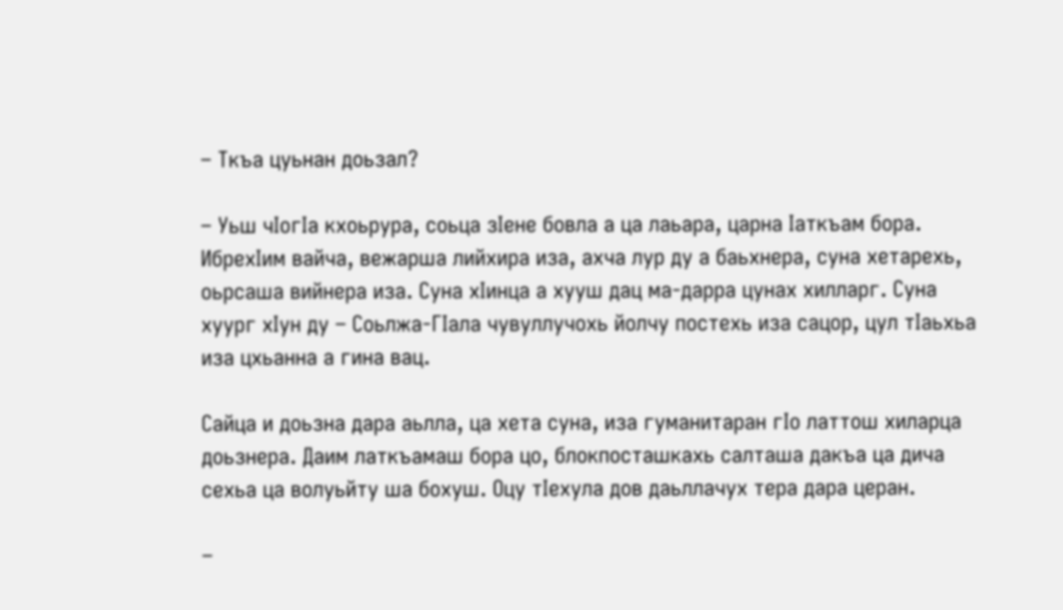– Ткъа цуьнан доьзал?

– Уьш чIогIа кхоьрура, соьца зIене бовла а ца лаьара, царна Iаткъам бора. ИбрехIим вайча, вежарша лийхира иза, ахча лур ду а баьхнера, суна хетарехь, оьрсаша вийнера иза. Суна хIинца а хууш дац ма-дарра цунах хилларг. Суна хуург хIун ду – Соьлжа-ГIала чувуллучохь йолчу постехь иза сацор, цул тIаьхьа иза цхьанна а гина вац.

Сайца и доьзна дара аьлла, ца хета суна, иза гуманитаран гIо латтош хиларца доьзнера. Даим латкъамаш бора цо, блокпосташкахь салташа дакъа ца дича сехьа ца волуьйту ша бохуш. Оцу тIехула дов даьллачух тера дара церан.

–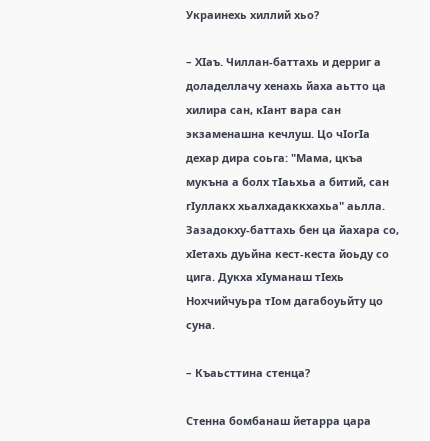Украинехь хиллий хьо?

– ХIаъ. Чиллан-баттахь и дерриг а доладеллачу хенахь йаха аьтто ца хилира сан, кIант вара сан экзаменашна кечлуш. Цо чIогIа дехар дира соьга: "Мама, цкъа мукъна а болх тIаьхьа а битий, сан гIуллакх хьалхадаккхахьа" аьлла. Зазадокху-баттахь бен ца йахара со, хIетахь дуьйна кест-кеста йоьду со цига. Дукха хIуманаш тIехь Нохчийчуьра тIом дагабоуьйту цо суна.

– Къаьсттина стенца?

Стенна бомбанаш йетарра цара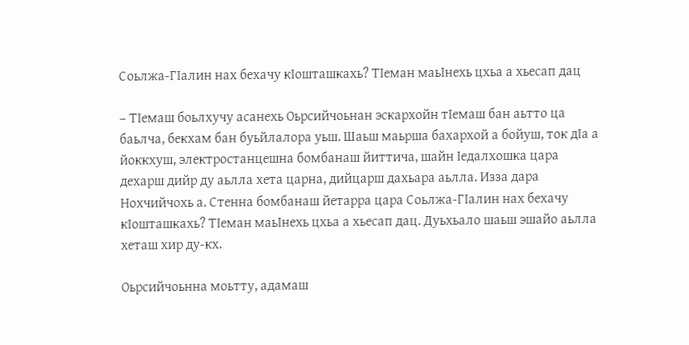Соьлжа-ГIалин нах бехачу кIошташкахь? ТIеман маьIнехь цхьа а хьесап дац

– ТIемаш боьлхучу асанехь Оьрсийчоьнан эскархойн тIемаш бан аьтто ца баьлча, бекхам бан буьйлалора уьш. Шаьш маьрша бахархой а бойуш, ток дIа а йоккхуш, электростанцешна бомбанаш йиттича, шайн Iедалхошка цара дехарш дийр ду аьлла хета царна, дийцарш дахьара аьлла. Изза дара Нохчийчохь а. Стенна бомбанаш йетарра цара Соьлжа-ГIалин нах бехачу кIошташкахь? ТIеман маьIнехь цхьа а хьесап дац. Дуьхьало шаьш эшайо аьлла хеташ хир ду-кх.

Оьрсийчоьнна моьтту, адамаш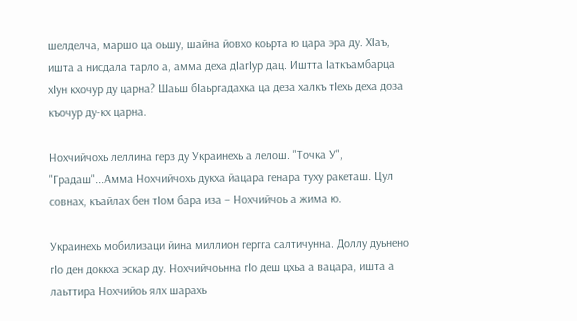шелделча, маршо ца оьшу, шайна йовхо коьрта ю цара эра ду. ХIаъ, ишта а нисдала тарло а, амма деха дIагIур дац. Иштта Iаткъамбарца хIун кхочур ду царна? Шаьш бIаьргадахка ца деза халкъ тIехь деха доза къочур ду-кх царна.

Нохчийчохь леллина герз ду Украинехь а лелош. "Точка У", "Градаш"...Амма Нохчийчохь дукха йацара генара туху ракеташ. Цул совнах, къайлах бен тIом бара иза – Нохчийчоь а жима ю.

Украинехь мобилизаци йина миллион гергга салтичунна. Доллу дуьнено гIо ден доккха эскар ду. Нохчийчоьнна гIо деш цхьа а вацара, ишта а лаьттира Нохчийоь ялх шарахь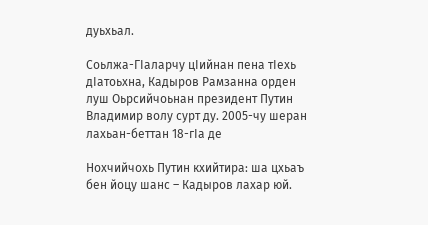дуьхьал.

Соьлжа-ГIаларчу цIийнан пена тIехь дIатоьхна, Кадыров Рамзанна орден луш Оьрсийчоьнан президент Путин Владимир волу сурт ду. 2005-чу шеран лахьан-беттан 18-гIа де

Нохчийчохь Путин кхийтира: ша цхьаъ бен йоцу шанс – Кадыров лахар юй.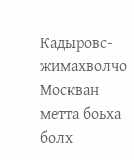Кадыровс-жимахволчо Москван метта боьха болх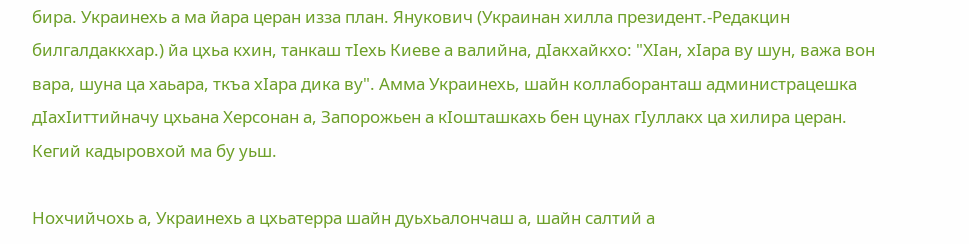бира. Украинехь а ма йара церан изза план. Янукович (Украинан хилла президент.-Редакцин билгалдаккхар.) йа цхьа кхин, танкаш тIехь Киеве а валийна, дIакхайкхо: "ХIан, хIара ву шун, важа вон вара, шуна ца хаьара, ткъа хIара дика ву". Амма Украинехь, шайн коллаборанташ администрацешка дIахIиттийначу цхьана Херсонан а, Запорожьен а кIошташкахь бен цунах гIуллакх ца хилира церан. Кегий кадыровхой ма бу уьш.

Нохчийчохь а, Украинехь а цхьатерра шайн дуьхьалончаш а, шайн салтий а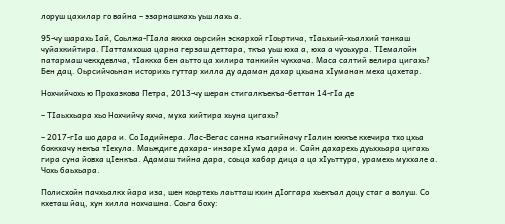лоруш цахилар го вайна – эзарнашкахь уьш лахь а.

95-чу шарахь Iай, Соьлжа-ГIала яккха оьрсийн эскархой гIоьртича, тIаьхьий-хьалхий танкаш чуйахкийтира. ГIаттамхоша царна герзаш деттара, ткъа уьш юха а, юха а чуоьхура. ТIемалойн патармаш чекхдевлча, тIаккха бен аьтто ца хилира танкийн чукхача. Маса салтий велира цигахь? Бен дац. Оьрсийчоьнан историхь гуттар хилла ду адаман дахар цхьана хIуманан меха цахетар.

Нохчийчохь ю Прохазкова Петра, 2013-чу шеран стигалкъекъа-беттан 14-гIа де

– ТIаьххьара хьо Нохчийчу яхча, муха хийтира хьуна цигахь?

– 2017-гIа шо дара и. Со Iадийнера. Лас-Вегас санна къагийначу гIалин юккъе кхечира тхо цхьа боккхачу некъа тIехула. Маьждиге дахара- инзаре хIума дара и. Сайн дахарехь дуьххьара цигахь гира суна йовха цIенкъа. Адамаш тийна дара, соьца хабар дица а ца хIуьттура, урамехь муххале а. Чохь баьхьара.

Полисхойн пачхьалкх йара иза, шен коьртехь лаьтташ кхин дIоггара хьекъал доцу стаг а волуш. Со кхеташ йац, хун хилла нохчашна. Соьга боху: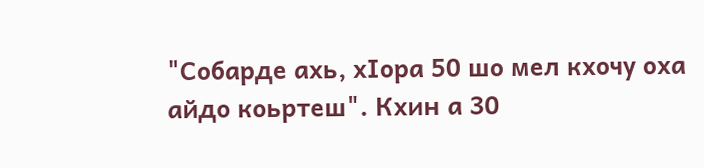"Собарде ахь, хIора 50 шо мел кхочу оха айдо коьртеш". Кхин а 30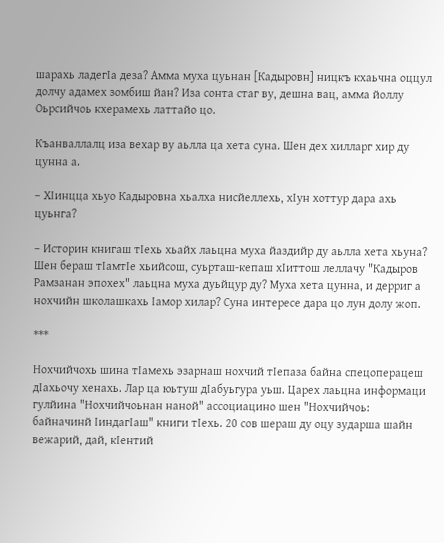шарахь ладегIа деза? Амма муха цуьнан [Кадыровн] ницкъ кхаьчна оццул долчу адамех зомбиш йан? Иза сонта стаг ву, дешна вац, амма йоллу Оьрсийчоь кхерамехь латтайо цо.

Къанваллалц иза вехар ву аьлла ца хета суна. Шен дех хилларг хир ду цунна а.

– ХIинцца хьуо Кадыровна хьалха нисйеллехь, хIун хоттур дара ахь цуьнга?

– Историн книгаш тIехь хьайх лаьцна муха йаздийр ду аьлла хета хьуна? Шен бераш тIамтIе хьийсош, суьрташ-кепаш хIиттош леллачу "Кадыров Рамзанан эпохех" лаьцна муха дуьйцур ду? Муха хета цунна, и дерриг а нохчийн школашкахь Iамор хилар? Суна интересе дара цо лун долу жоп.

***

Нохчийчохь шина тIамехь эзарнаш нохчий тIепаза байна спецоперацеш дIахьочу хенахь. Лар ца юьтуш дIабуьгура уьш. Царех лаьцна информаци гулйина "Нохчийчоьнан наной" ассоциацино шен "Нохчийчоь: байначинй IиндагIаш" книги тIехь. 20 сов шераш ду оцу зударша шайн вежарий, дай, кIентий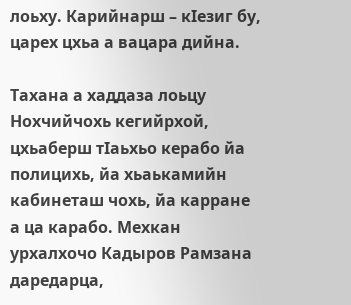лоьху. Карийнарш – кIезиг бу, царех цхьа а вацара дийна.

Тахана а хаддаза лоьцу Нохчийчохь кегийрхой, цхьаберш тIаьхьо керабо йа полицихь, йа хьаькамийн кабинеташ чохь, йа карране а ца карабо. Мехкан урхалхочо Кадыров Рамзана даредарца,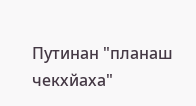Путинан "планаш чекхйаха"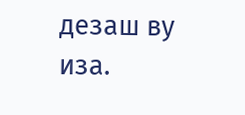дезаш ву иза.